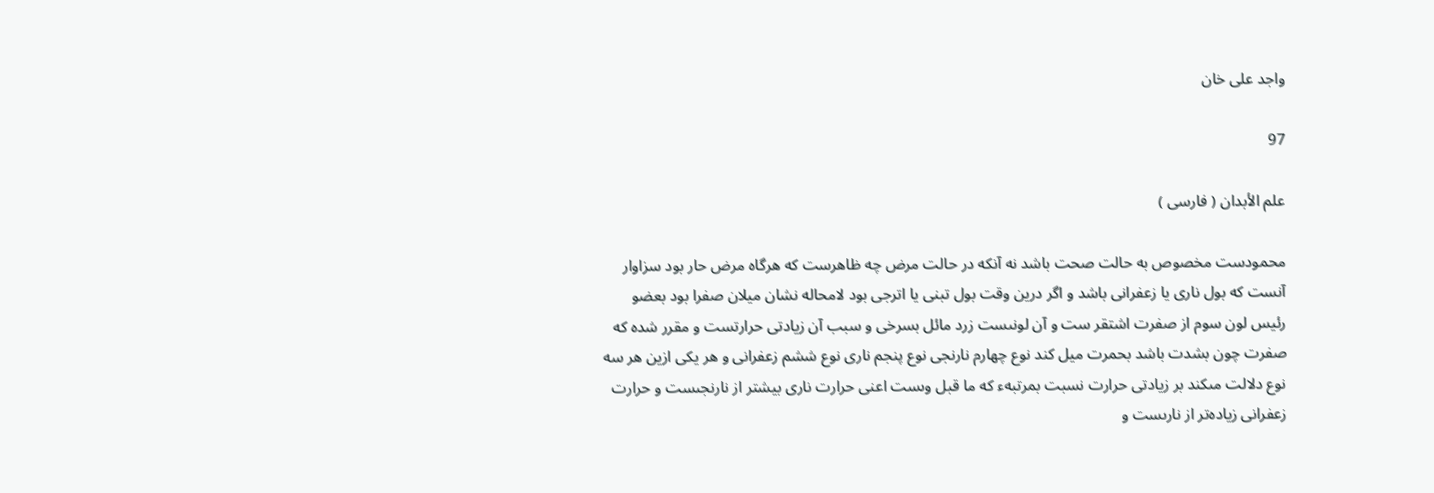واجد على خان

97

علم الأبدان ( فارسى )

محمودست مخصوص به حالت صحت باشد نه آنكه در حالت مرض چه ظاهرست كه هرگاه مرض حار بود سزاوار آنست كه بول نارى يا زعفرانى باشد و اگر درين وقت بول تبنى يا اترجى بود لامحاله نشان ميلان صفرا بود بعضو رئيس لون سوم از صفرت اشتقر ست و آن لونىست زرد مائل بسرخى و سبب آن زيادتى حرارتست و مقرر شده كه صفرت چون بشدت باشد بحمرت ميل كند نوع چهارم نارنجى نوع پنجم نارى نوع ششم زعفرانى و هر يكى ازين هر سه نوع دلالت مىكند بر زيادتى حرارت نسبت بمرتبهء كه ما قبل وىست اعنى حرارت نارى بيشتر از نارنجىست و حرارت زعفرانى زياده‌تر از نارىست و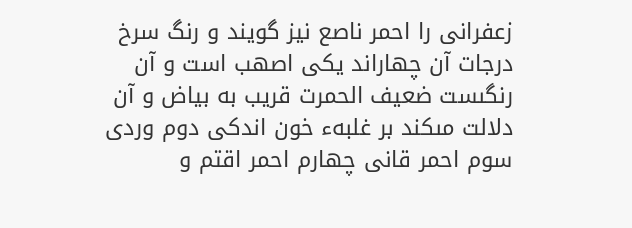زعفرانى را احمر ناصع نيز گويند و رنگ سرخ درجات آن چهاراند يكى اصهب است و آن رنگىست ضعيف الحمرت قريب به بياض و آن دلالت مىكند بر غلبهء خون اندكى دوم وردى سوم احمر قانى چهارم احمر اقتم و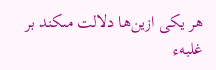هر يكى ازين‌ها دلالت مىكند بر غلبهء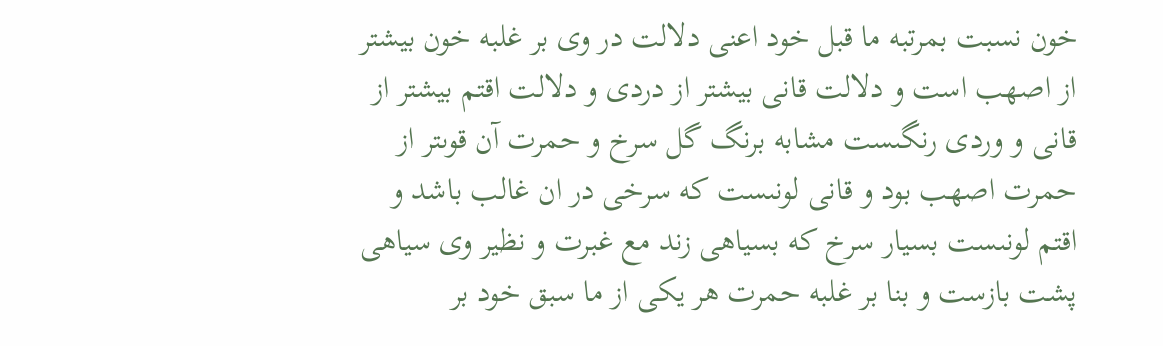خون نسبت بمرتبه ما قبل خود اعنى دلالت در وى بر غلبه خون بيشتر از اصهب است و دلالت قانى بيشتر از دردى و دلالت اقتم بيشتر از قانى و وردى رنگىست مشابه برنگ گل سرخ و حمرت آن قوىتر از حمرت اصهب بود و قانى لونىست كه سرخى در ان غالب باشد و اقتم لونىست بسيار سرخ كه بسياهى زند مع غبرت و نظير وى سياهى پشت بازست و بنا بر غلبه حمرت هر يكى از ما سبق خود بر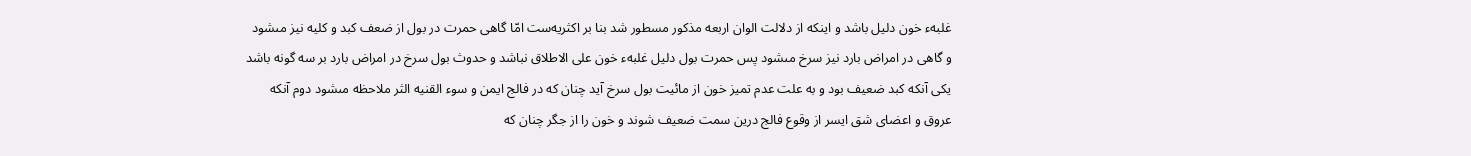غلبهء خون دليل باشد و اينكه از دلالت الوان اربعه مذكور مسطور شد بنا بر اكثريه‌ست امّا گاهى حمرت در بول از ضعف كبد و كليه نيز مىشود و گاهى در امراض بارد نيز سرخ مىشود پس حمرت بول دليل غلبهء خون على الاطلاق نباشد و حدوث بول سرخ در امراض بارد بر سه گونه باشد يكى آنكه كبد ضعيف بود و به علت عدم تميز خون از مائيت بول سرخ آيد چنان كه در فالج ايمن و سوء القنيه الثر ملاحظه مىشود دوم آنكه عروق و اعضاى شق ايسر از وقوع فالج درين سمت ضعيف شوند و خون را از جگر چنان كه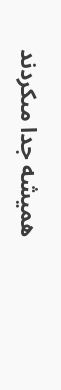هميشه جدا مىكردند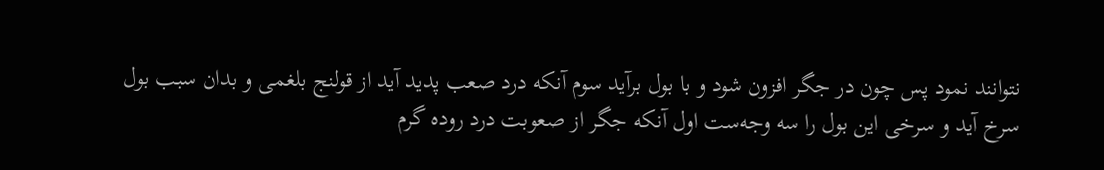نتوانند نمود پس چون در جگر افزون شود و با بول برآيد سوم آنكه درد صعب پديد آيد از قولنج بلغمى و بدان سبب بول سرخ آيد و سرخى اين بول را سه وجه‌ست اول آنكه جگر از صعوبت درد روده گرم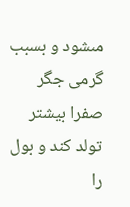مىشود و بسبب گرمى جگر صفرا بيشتر تولد كند و بول را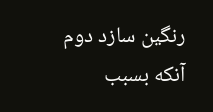رنگين سازد دوم آنكه بسبب